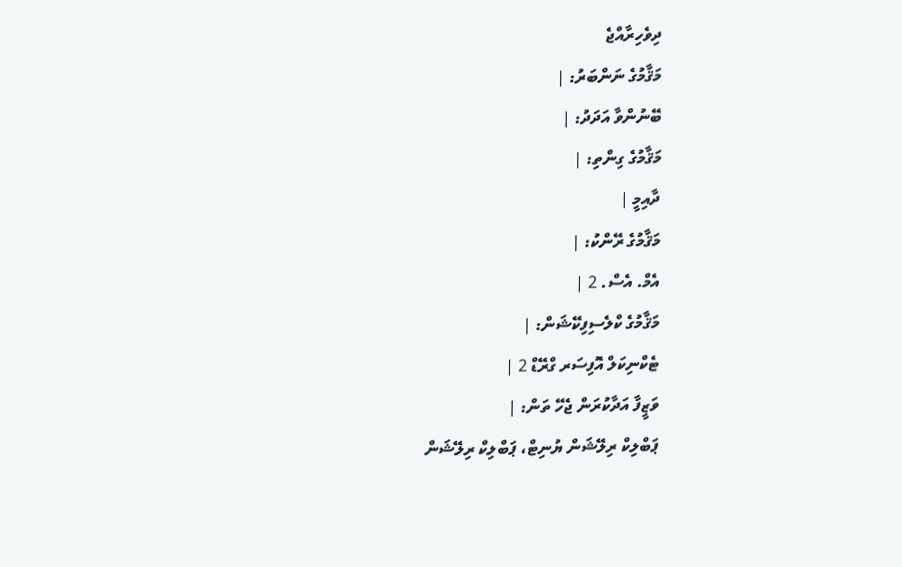ދިވެހިރާއްޖެ
މަޤާމުގެ ނަންބަރު: |
ބޭނުންވާ އަދަދު: |
މަޤާމުގެ ގިންތި: |
ދާއިމީ |
މަޤާމުގެ ރޭންކު: |
އެމް. އެސް. 2 |
މަޤާމުގެ ކްލެސިފިކޭޝަން: |
ޓެކްނިކަލް އޮފިސަރ ގްރޭޑް 2 |
ވަޒީފާ އަދާކުރަން ޖެހޭ ތަން: |
ޕަބްލިކް ރިލޭޝަން ޔުނިޓް، ޕަބްލިކް ރިލޭޝަން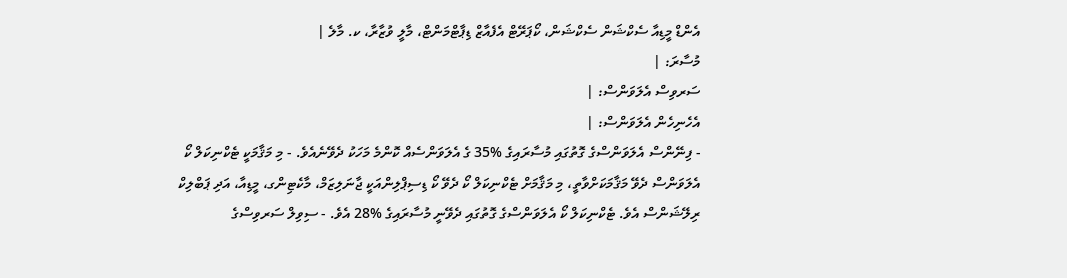އެންޑް މީޑިއާ ސެކްޝަން ސެކްޝަން، ކޯޕަރޭޓް އެފެއާޒް ޑިޕާޓްމަންޓް، މާލީ ވުޒާރާ، ކ. މާލެ |
މުސާރަ: |
ސަރވިސް އެލަވަންސް: |
އެހެނިހެން އެލަވަންސް: |
- ފިނޭންސް އެލަވަންސްގެ ގޮތުގައި މުސާރައިގެ %35 ގެ އެލަވަންސެއް ކޮންމެ މަހަކު ދެވޭނެއެވެ. - މި މަޤާމަކީ ޓެކްނިކަލް ކޯ އެލަވަންސް ދެވޭ މަޤާމަކަށްވާތީ، މި މަޤާމަށް ޓެކްނިކަލް ކޯ ދެވޭ ކޯ ޑިސިޕްލިންއަކީ ޖާނަލިޒަމް، މާކެޓިންގ، މީޑިއާ، އަދި ޕަބްލިކް ރިލޭޝަންސް އެވެ. ޓެކްނިކަލް ކޯ އެލަވަންސްގެ ގޮތުގައި ދެވޭނީ މުސާރައިގެ %28 އެވެ. - ސިވިލް ސަރވިސްގެ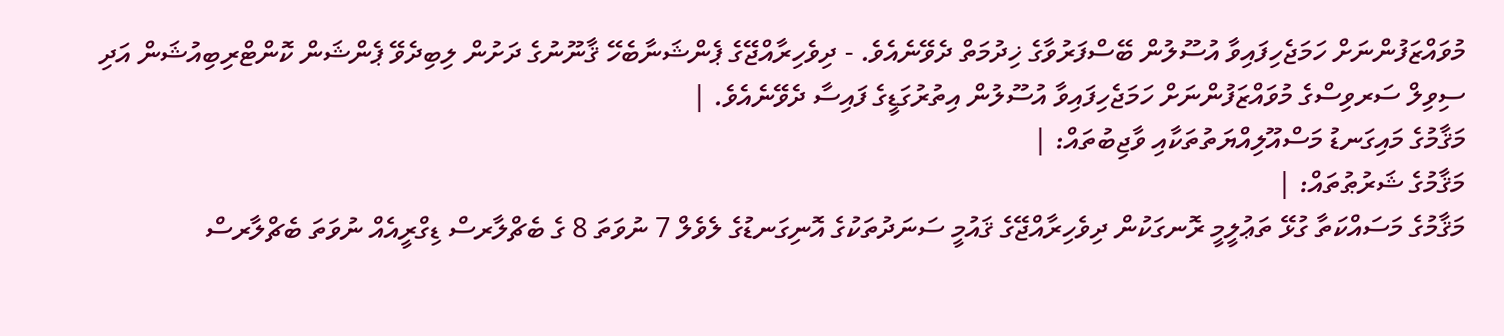މުވައްޒަފުންނަށް ހަމަޖެހިފައިވާ އުސޫލުން ބޭސްފަރުވާގެ ޚިދުމަތް ދެވޭނެއެވެ. - ދިވެހިރާއްޖޭގެ ޕެންޝަނާބެހޭ ޤާނޫނުގެ ދަށުން ލިބިދެވޭ ޕެންޝަން ކޮންޓްރިބިއުޝަން އަދި ސިވިލް ސަރވިސްގެ މުވައްޒަފުންނަށް ހަމަޖެހިފައިވާ އުސޫލުން އިތުރުގަޑީގެ ފައިސާ ދެވޭނެއެވެ. |
މަޤާމުގެ މައިގަނޑު މަސްއޫލިއްޔަތުތަކާއި ވާޖިބުތައް: |
މަޤާމުގެ ޝަރުޠުތައް: |
މަޤާމުގެ މަސައްކަތާ ގުޅޭ ތަޢުލީމީ ރޮނގަކުން ދިވެހިރާއްޖޭގެ ޤައުމީ ސަނަދުތަކުގެ އޮނިގަނޑުގެ ލެވެލް 7 ނުވަތަ 8 ގެ ބެޗްލާރސް ޑިގްރީއެއް ނުވަތަ ބެޗްލާރސް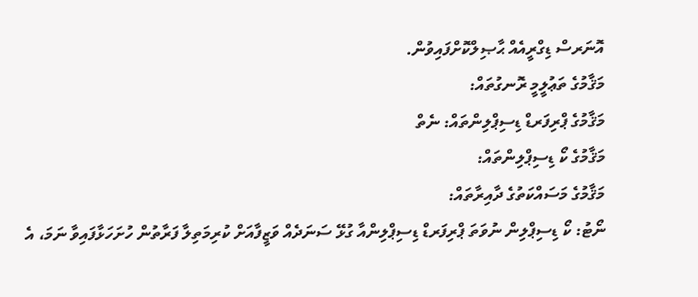އޮނަރސް ޑިގްރީއެއް ޙާޞިލްކޮށްފައިވުން.
މަޤާމުގެ ތަޢުލީމީ ރޮނގުތައް:
މަޤާމުގެ ޕްރިފަރޑް ޑިސިޕްލިންތައް: ނެތް
މަޤާމުގެ ކޯ ޑިސިޕްލިންތައް:
މަޤާމުގެ މަސައްކަތުގެ ދާއިރާތައް:
ނޯޓު: ކޯ ޑިސިޕްލިން ނުވަތަ ޕްރިފަރޑް ޑިސިޕްލިންއާ ގުޅޭ ސަނަދެއް ވަޒީފާއަށް ކުރިމަތިލާ ފަރާތުން ހުށަހަޅާފައިވާ ނަމަ، އެ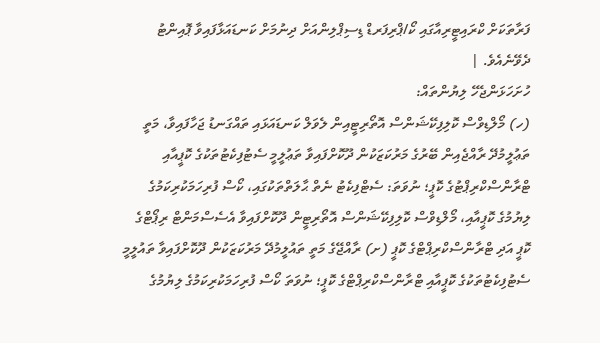ފަރާތަކަށް ކްރައިޓީރިއާގައި ކޯ/ޕްރިފަރޑް ޑިސިޕްލިންއަށް ދިނުމަށް ކަނޑައަޅާފައިވާ ޕޮއިންޓު ދެވޭނެއެވެ. |
ހުށަހަޅަންޖެހޭ ލިޔުންތައް:
(ހ) މޯލްޑިވްސް ކޮލިފިކޭޝަންސް އޮތޯރިޓީއިން ލެވަލް ކަނޑައަޅައި ތައްގަނޑު ޖަހާފައިވާ، މަތީ ތަޢުލީމުދޭ ރާއްޖެއިން ބޭރުގެ މަރުކަޒަކުން ދޫކޮށްފައިވާ ތަޢުލީމީ ސެޓުފިކެޓުތަކުގެ ކޮޕީއާއި ޓްރާންސްކްރިޕްޓުގެ ކޮޕީ؛ ނުވަތަ: ސެޓްފިކެޓު ނެތް ޙާލަތްތަކުގައި، ކޯސް ފުރިހަމަކުރިކަމުގެ ލިޔުމުގެ ކޮޕީއާއި، މޯލްޑިވްސް ކޮލިފިކޭޝަންސް އޮތޯރިޓީން ދޫކޮށްފައިވާ އެސެސްމަންޓް ރިޕޯޓްގެ ކޮޕީ އަދި ޓްރާންސްކްރިޕްޓްގެ ކޮޕީ (ށ) ރާއްޖޭގެ މަތީ ތައުލީމުދޭ މަރުކަޒަކުން ދޫކޮށްފައިވާ ތައުލީމީ ސެޓުފިކެޓުތަކުގެ ކޮޕީއާއި ޓްރާންސްކްރިޕްޓްގެ ކޮޕީ؛ ނުވަތަ ކޯސް ފުރިހަމަކުރިކަމުގެ ލިޔުމުގެ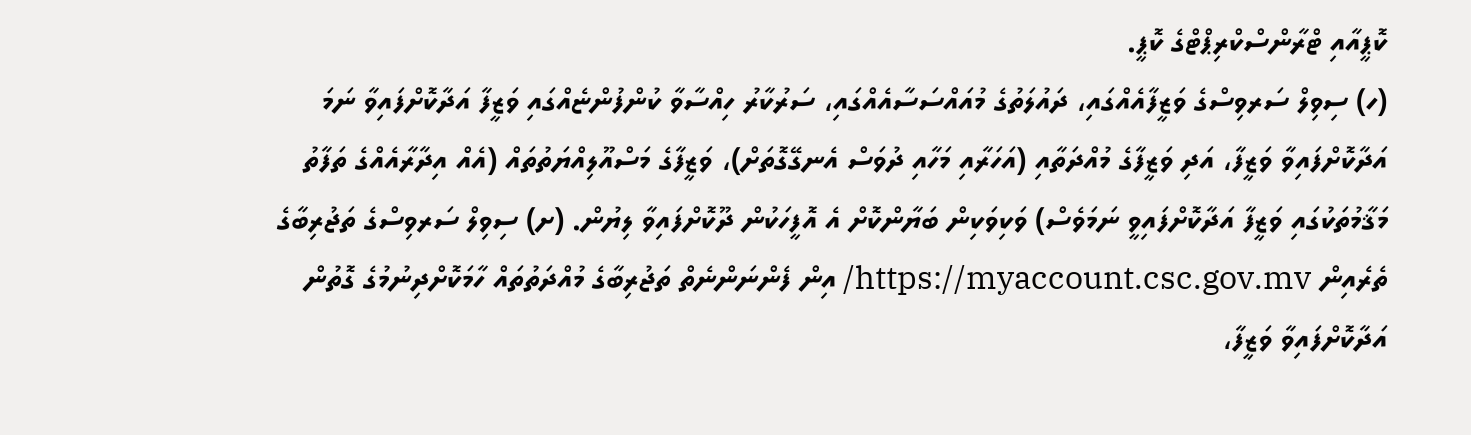ކޮޕީއާއި ޓްރާންސްކްރިޕްޓްގެ ކޮޕީ.
(ހ) ސިވިލް ސަރވިސްގެ ވަޒީފާއެއްގައި، ދައުލަތުގެ މުއައްސަސާއެއްގައި، ސަރުކާރު ހިއްސާވާ ކުންފުންޏެއްގައި ވަޒީފާ އަދާކޮށްފައިވާ ނަމަ އަދާކޮށްފައިވާ ވަޒީފާ، އަދި ވަޒީފާގެ މުއްދަތާއި (އަހަރާއި މަހާއި ދުވަސް އެނގޭގޮތަށް)، ވަޒީފާގެ މަސްއޫލިއްޔަތުތައް (އެއް އިދާރާއެއްގެ ތަފާތު މަޤާމުތަކުގައި ވަޒީފާ އަދާކޮށްފައިވީ ނަމަވެސް) ވަކިވަކިން ބަޔާންކޮށް އެ އޮފީހަކުން ދޫކޮށްފައިވާ ލިޔުން. (ށ) ސިވިލް ސަރވިސްގެ ތަޖުރިބާގެ ތެރެއިން https://myaccount.csc.gov.mv/ އިން ފެންނަންނެތް ތަޖުރިބާގެ މުއްދަތުތައް ހާމަކޮށްދިނުމުގެ ގޮތުން އަދާކޮށްފައިވާ ވަޒީފާ،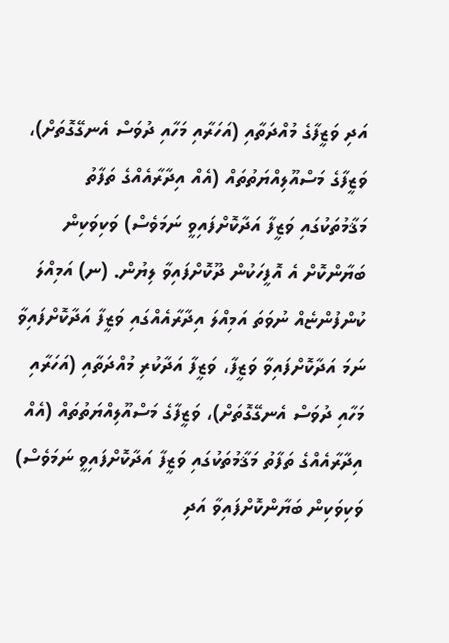އަދި ވަޒީފާގެ މުއްދަތާއި (އަހަރާއި މަހާއި ދުވަސް އެނގޭގޮތަށް)، ވަޒީފާގެ މަސްއޫލިއްޔަތުތައް (އެއް އިދާރާއެއްގެ ތަފާތު މަޤާމުތަކުގައި ވަޒީފާ އަދާކޮށްފައިވީ ނަމަވެސް) ވަކިވަކިން ބަޔާންކޮށް އެ އޮފީހަކުން ދޫކޮށްފައިވާ ލިޔުން. (ނ) އަމިއްލަ ކުންފުންޏެއް ނުވަތަ އަމިއްލަ އިދާރާއެއްގައި ވަޒީފާ އަދާކޮށްފައިވާ ނަމަ އަދާކޮށްފައިވާ ވަޒީފާ، ވަޒީފާ އަދާކުރި މުއްދަތާއި (އަހަރާއި މަހާއި ދުވަސް އެނގޭގޮތަށް)، ވަޒީފާގެ މަސްއޫލިއްޔަތުތައް (އެއް އިދާރާއެއްގެ ތަފާތު މަޤާމުތަކުގައި ވަޒީފާ އަދާކޮށްފައިވީ ނަމަވެސް) ވަކިވަކިން ބަޔާންކޮށްފައިވާ އަދި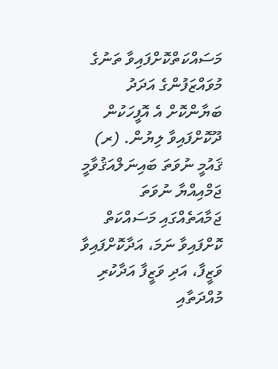މަސައްކަތްކޮށްފައިވާ ތަނުގެ މުވައްޒަފުންގެ އަދަދު ބަޔާންކޮށް އެ އޮފީހަކުން ދޫކޮށްފައިވާ ލިޔުން. (ރ) ޤައުމީ ނުވަތަ ބައިނަލްއަޤުވާމީ ޖަމްއިއްޔާ ނުވަތަ ޖަމާއަތެއްގައި މަސައްކަތް ކޮށްފައިވާ ނަމަ، އަދާކޮށްފައިވާ ވަޒީފާ، އަދި ވަޒީފާ އަދާކުރި މުއްދަތާއި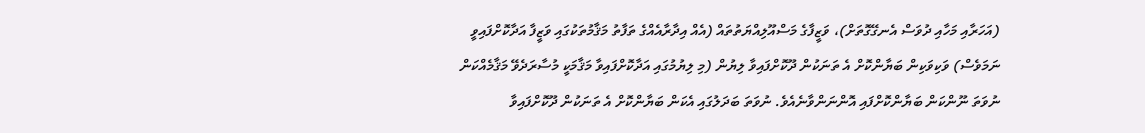(އަހަރާއި މަހާއި ދުވަސް އެނގޭގޮތަށް)، ވަޒީފާގެ މަސްއޫލިއްޔަތުތައް (އެއް އިދާރާއެއްގެ ތަފާތު މަޤާމުތަކުގައި ވަޒީފާ އަދާކޮށްފައިވީ ނަމަވެސް) ވަކިވަކިން ބަޔާންކޮށް އެ ތަނަކުން ދޫކޮށްފައިވާ ލިޔުން (މި ލިޔުމުގައި އަދާކޮށްފައިވާ މަޤާމަކީ މުސާރަދެވޭ މަޤާމެއްކަން ނުވަތަ ނޫންކަން ބަޔާންކޮށްފައި އޮންނަންވާނެއެވެ. ނުވަތަ ބަދަލުގައި އެކަން ބަޔާންކޮށް އެ ތަނަކުން ދޫކޮށްފައިވާ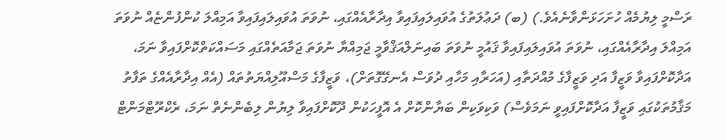ރަސްމީ ލިޔުމެއް ހުށަހަޅަންވާނެއެވެ.) (ބ) ދަޢުލަތުގެ އުވައިލައިފައިވާ އިދާރާއެއްގައި، ނުވަތަ އުވައިލައިފައިވާ އަމިއްލަ ކުންފުންޏެއް ނުވަތަ އަމިއްލަ އިދާރާއެއްގައި، ނުވަތަ އުވައިލައިފައިވާ ޤައުމީ ނުވަތަ ބައިނަލްއަޤްވާމީ ޖަމިއްޔާ ނުވަތަ ޖަމާއަތެއްގައި މަސައްކަތްކޮށްފައިވާ ނަމަ، އަދާކޮށްފައިވާ ވަޒީފާ އަދި ވަޒީފާގެ މުއްދަތާއި (އަހަރާއި މަހާއި ދުވަސް އެނގޭގޮތަށް)، ވަޒީފާގެ މަސްއޫލިއްޔަތުތައް (އެއް އިދާރާއެއްގެ ތަފާތު މަޤާމުތަކުގައި ވަޒީފާ އަދާކޮށްފައިވީ ނަމަވެސް) ވަކިވަކިން ބަޔާންކޮށް އެ އޮފީހަކުން ދޫކޮށްފައިވާ ލިޔުން ލިބެންނެތް ނަމަ، ރެކްރޫޓްމަންޓް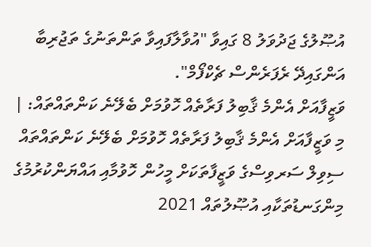އުޞޫލުގެ ޖަދުވަލު 8 ގައިވާ "އުވާލާފައިވާ ތަންތަނުގެ ތަޖުރިބާ އަންގައިދޭ ރެފަރެންސް ޗެކްފޯމް".
ވަޒީފާއަށް އެންމެ ޤާބިލު ފަރާތެއް ހޮވުމަށް ބެލޭނެ ކަންތައްތައް: |
މި ވަޒީފާއަށް އެންމެ ޤާބިލު ފަރާތެއް ހޮވުމަށް ބެލޭނެ ކަންތައްތައް ސިވިލް ސަރވިސްގެ ވަޒީފާތަކަށް މީހުން ހޮވުމާއި އައްޔަންކުރުމުގެ މިންގަނޑުތަކާއި އުޞޫލުތައް 2021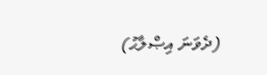(ދެވަނަ އިޞްލާޙު)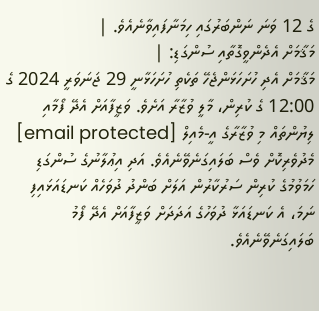ގެ 12 ވަނަ ނަންބަރުގައި ހިމަނާފައިވާނެއެވެ. |
މަޤާމަށް އެދެންވީގޮތާއި ސުންގަޑި: |
މަޤާމަށް އެދި ހުށަހަޅަންޖެހޭ ތަކެތި ހުށަހަޅާނީ 29 ޖަނަވަރީ 2024 ގެ 12:00 ގެ ކުރިން، މާލީ ވުޒާރާ އަށެވެ. ވަޒީފާއަށް އެދޭ ފޯމާއި ލިޔުންތައް މި ވުޒާރާގެ އީ-މެއިލް [email protected] މެދުވެރިކޮށް ވެސް ބަލައިގަނެވޭނެއެވެ. އަދި އިޢުލާނުގެ ސުންގަޑި ހަމަވުމުގެ ކުރިން ސަރުކާރުން އަލަށް ބަންދު ދުވަހެއް ކަނޑައަޅައިފި ނަމަ، އެ ކަނޑައަޅާ ދުވަހުގެ އަދަދަށް ވަޒީފާއަށް އެދޭ ފޯމު ބަލައިގަނެވޭނެއެވެ.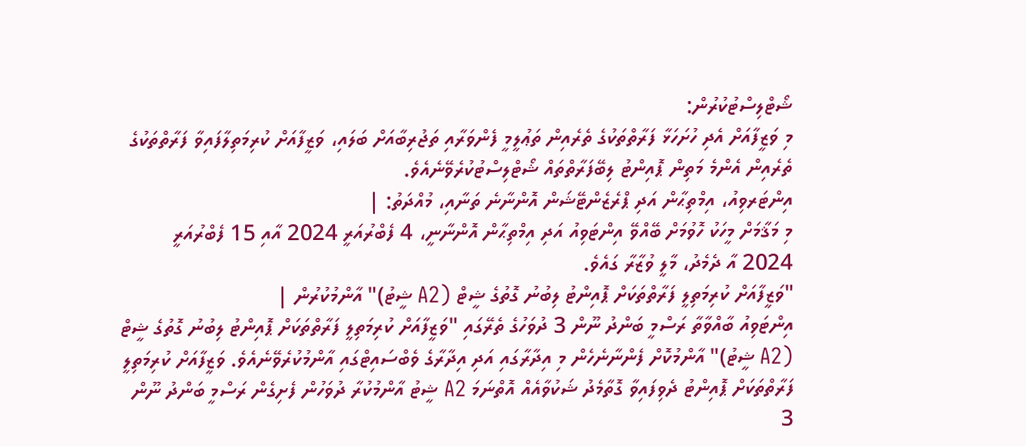ޝޯޓްލިސްޓުކުރުން:
މި ވަޒީފާއަށް އެދި ހުށަހަޅާ ފަރާތްތަކުގެ ތެރެއިން ތަޢުލީމީ ފެންވަރާއި ތަޖުރިބާއަށް ބަލައި، ވަޒީފާއަށް ކުރިމަތިލާފައިވާ ފަރާތްތަކުގެ ތެރެއިން އެންމެ މަތިން ޕޮއިންޓު ލިބޭފަރާތްތައް ޝޯޓްލިސްޓުކުރެވޭނެއެވެ.
އިންޓަރވިއު، އިމްތިޙާން އަދި ޕްރެޒެންޓޭޝަން އޮންނާނެ ތަނާއި، މުއްދަތު: |
މި މަޤާމަށް މީހަކު ހޮވުމަށް ބޭއްވޭ އިންޓަވިއު އަދި އިމްތިޙާން އޮންނާނީ، 4 ފެބްރުއަރީ 2024 އާއި 15 ފެބްރުއަރީ 2024 އާ ދެމެދު، މާލީ ވުޒާރާ ގައެވެ.
"ވަޒީފާއަށް ކުރިމަތިލީ ފަރާތްތަކަށް ޕޮއިންޓު ލިބުނު ގޮތުގެ ޝީޓް (A2 ޝީޓު)" އާންމުކުރުން |
އިންޓަވިއު ބާއްވާތާ ރަސްމީ ބަންދު ނޫން 3 ދުވަހުގެ ތެރޭގައި "ވަޒީފާއަށް ކުރިމަތިލީ ފަރާތްތަކަށް ޕޮއިންޓު ލިބުނު ގޮތުގެ ޝީޓް (A2 ޝީޓު)" އާންމުކޮށް ފެންނާނެހެން މި އިދާރާގައި އަދި އިދާރާގެ ވެބްސައިޓްގައި އާންމުކުރެވޭނެއެވެ. ވަޒީފާއަށް ކުރިމަތިލީ ފަރާތްތަކަށް ޕޮއިންޓު ދެވިފައިވާ ގޮތާމެދު ޝަކުވާއެއް އޮތްނަމަ A2 ޝީޓު އާންމުކުރާ ދުވަހުން ފެށިގެން ރަސްމީ ބަންދު ނޫން 3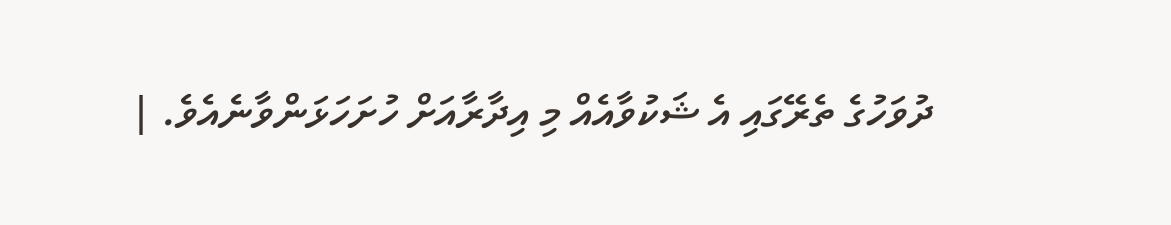ދުވަހުގެ ތެރޭގައި އެ ޝަކުވާއެއް މި އިދާރާއަށް ހުށަހަޅަންވާނެއެވެ. |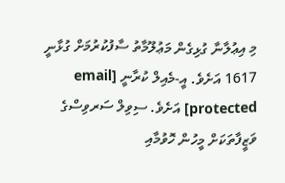މި އިޢުލާނާ ގުޅިގެން މަޢުލޫމާތު ސާފުކުރުމަށް ގުޅާނީ 1617 އަށެވެ. އީ-މެއިލް ކުރާނީ [email protected] އަށެވެ. ސިވިލް ސަރވިސްގެ ވަޒީފާތަކަށް މީހުން ހޮވުމާއި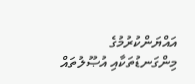އައްޔަންކުރުމުގެ މިންގަނޑުތަކާއި އުޞޫލުތައް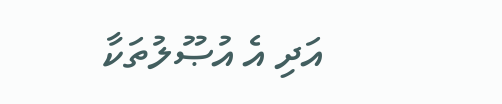އަދި އެ އުޞޫލުތަކާ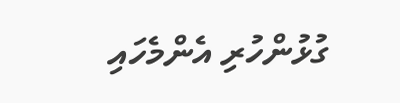ގުޅުންހުރި އެންމެހައި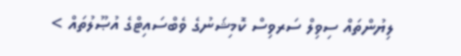ލިޔުންތައް ސިވިލް ސަރވިސް ކޮމިޝަނުގެ ވެބްސައިޓްގެ އުޞޫލުތައް >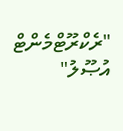"ރެކްރޫޓްމެންޓް އުޞޫލު"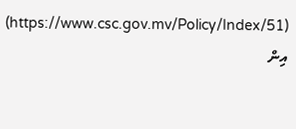(https://www.csc.gov.mv/Policy/Index/51) އިން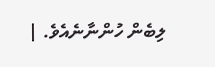ލިބެން ހުންނާނެއެވެ. |